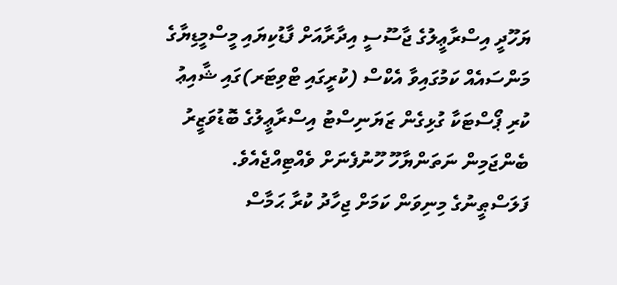ޔަހޫދީ އިސްރާޢީލުގެ ޖާސޫސީ އިދާރާއަށް ފާޑުކިޔައި މީސްމީޑިޔާގެ މަންސައެއް ކަމުގައިވާ އެކްސް (ކުރީގައި ޓްވިޓަރ)ގައި ޝާއިޢު ކުރި ޕޯސްޓަކާ ގުޅިގެން ޒަޔަނިސްޓު އިސްރާޢީލުގެ ބޮޑުވަޒީރު ބެންޖަމިން ނަތަންޔާހޫ ހޫނުފެނަށް ވެއްޓިއްޖެއެވެ. ފަލަސްޠީނުގެ މިނިވަން ކަމަށް ޖިހާދު ކުރާ ޙަމާސް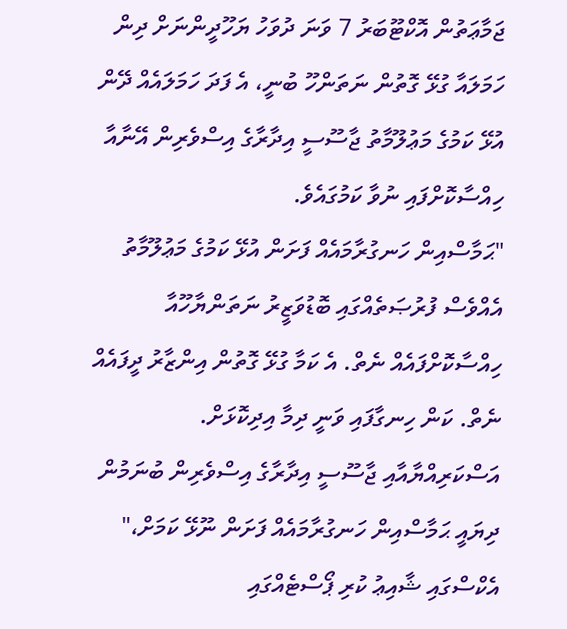ޖަމާޢަތުން އޮކްޓޫބަރު 7 ވަނަ ދުވަހު ޔަހޫދީންނަށް ދިން ހަމަލައާ ގުޅޭ ގޮތުން ނަތަންހޫ ބުނީ، އެ ފަދަ ހަމަލައެއް ދޭން އުޅޭ ކަމުގެ މަޢުލޫމާތު ޖާސޫސީ އިދާރާގެ އިސްވެރިން އޭނާއާ ހިއްސާކޮށްފައި ނުވާ ކަމުގައެވެ.
"ޙަމާސްއިން ހަނގުރާމައެއް ފަށަން އުޅޭ ކަމުގެ މަޢުލޫމާތު އެއްވެސް ފުރުޞަތެއްގައި ބޮޑުވަޒީރު ނަތަންޔާހޫއާ ހިއްސާކޮށްފައެއް ނެތް. އެ ކަމާ ގުޅޭ ގޮތުން އިންޒާރު ދީފައެއް ނެތް. ކަން ހިނގާފައި ވަނީ ދިމާ އިދިކޮޅަށް. އަސްކަރިއްޔާއާއި ޖާސޫސީ އިދާރާގެ އިސްވެރިން ބުނަމުން ދިޔައީ ޙަމާސްއިން ހަނގުރާމައެއް ފަށަން ނޫޅޭ ކަމަށް،" އެކްސްގައި ޝާއިޢު ކުރި ޕޯސްޓެއްގައި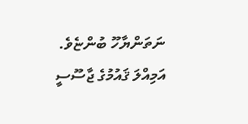ނަތަންޔާހޫ ބުންޏެވެ.
އަމިއްލަ ޤައުމުގެ ޖާސޫސީ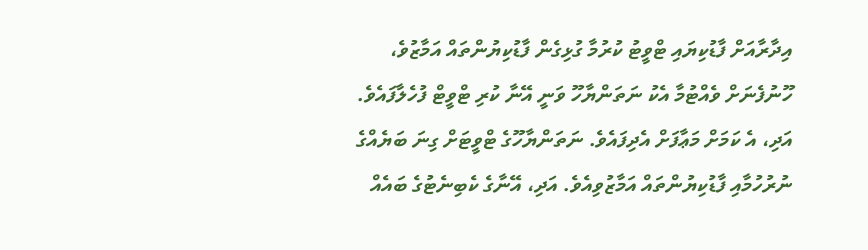އިދާރާއަށް ފާޑުކިޔައި ޓްވީޓު ކުރުމާ ގުޅިގެން ފާޑުކިޔުންތައް އަމާޒުވެ، ހޫނުފެނަށް ވެއްޓުމާ އެކު ނަތަންޔާހޫ ވަނީ އޭނާ ކުރި ޓްވީޓް ފުހެލާފައެވެ. އަދި، އެ ކަމަށް މަޢާފަށް އެދިފައެވެ. ނަތަންޔާހޫގެ ޓްވީޓަށް ގިނަ ބަޔެއްގެ ނުރުހުމާއި ފާޑުކިޔުންތައް އަމާޒުވިއެވެ. އަދި، އޭނާގެ ކެބިނެޓުގެ ބައެއް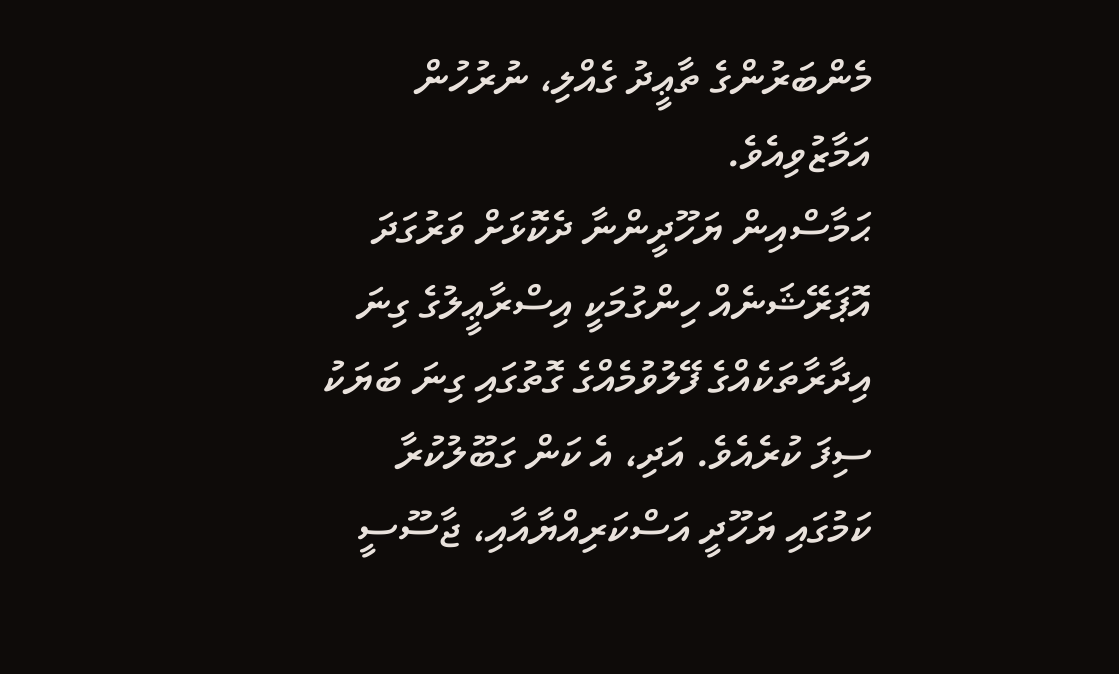މެންބަރުންގެ ތާޢީދު ގެއްލި، ނުރުހުން އަމާޒުވިއެވެ.
ޙަމާސްއިން ޔަހޫދީންނާ ދެކޮޅަށް ވަރުގަދަ އޮޕަރޭޝަނެއް ހިންގުމަކީ އިސްރާޢީލުގެ ގިނަ އިދާރާތަކެއްގެ ފޭލުވުމެއްގެ ގޮތުގައި ގިނަ ބަޔަކު ސިފަ ކުރެއެވެ. އަދި، އެ ކަން ގަބޫލުކުރާ ކަމުގައި ޔަހޫދީ އަސްކަރިއްޔާއާއި، ޖާސޫސީ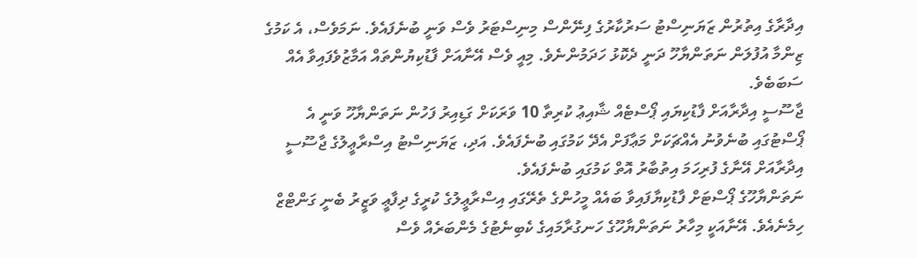އިދާރާގެ އިތުރުން ޒަޔަނިސްޓު ސަރުކާރުގެ ފިނޭންސް މިނިސްޓަރު ވެސް ވަނީ ބުނެފައެވެ. ނަމަވެސް، އެ ކަމުގެ ޒިންމާ އުފުލަން ނަތަންޔާހޫ ދަނީ ދެކޮޅު ހަދަމުންނެވެ. މިއީ ވެސް އޭނާއަށް ފާޑުކިޔުންތައް އަމާޒުވެފައިވާ އެއް ސަބަބެވެ.
ޖާސޫސީ އިދާރާއަށް ފާޑުކިޔައި ޕޯސްޓެއް ޝާއިޢު ކުރިތާ 10 ވަރަކަށް ގަޑިއިރު ފަހުން ނަތަންޔާހޫ ވަނީ އެ ޕޯސްޓުގައި ބުނެވުނު އެއްޗަކަށް މަޢާފަށް އެދޭ ކަމުގައި ބުނެފައެވެ. އަދި، ޒަޔަނިސްޓު އިސްރާޢީލުގެ ޖާސޫސީ އިދާރާއަށް އޭނާގެ ފުރިހަމަ އިތުބާރު އޮތް ކަމުގައި ބުނެފައެވެ.
ނަތަންޔާހޫގެ ޕޯސްޓަށް ފާޑުކިޔާފައިވާ ބައެއް މީހުންގެ ތެރޭގައި އިސްރާޢީލުގެ ކުރީގެ ދިފާޢީ ވަޒީރު ބެނީ ގަންޓްޒް ހިމެނެއެވެ. އޭނާއަކީ މިހާރު ނަތަންޔާހޫގެ ހަނގުރާމައިގެ ކެބިނެޓުގެ މެންބަރެއް ވެސް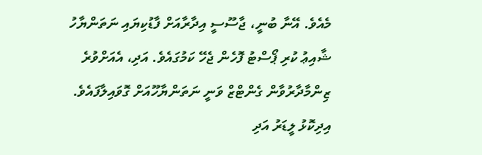މެއެވެ. އޭނާ ބުނީ، ޖާސޫސީ އިދާރާއަށް ފާޑުކިޔައި ނަތަންޔާހު ޝާއިޢު ކުރި ޕޯސްޓު ފޮހެން ޖެހޭ ކަމުގައެވެ. އަދި، އެއަށްވުރެ ޒިންމާދާރުވާން ގެންޓްޒް ވަނީ ނަތަންޔާހޫއަށް ގޮވައިލާފައެވެ.
އިދިކޮޅު ލީޑަރު އަދި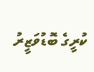ކުރީގެ ބޮޑުވަޒީރު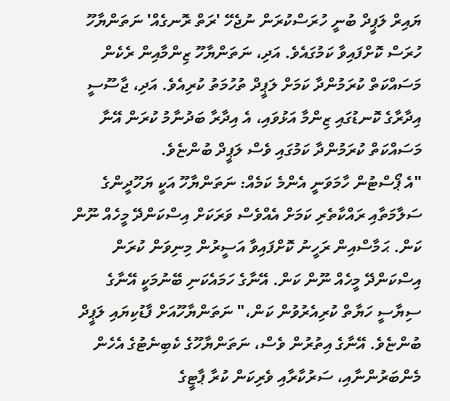ޔައިރް ލަޕީދް ބުނީ ހުރަސްކުރަން ނުޖެހޭ 'ރަތް ރޮނގެއް' ނަތަންޔާހޫ ހުރަސް ކޮށްފައިވާ ކަމުގައެވެ. އަދި، ނަތަންޔާހޫ ޒިންމާއިން ރެކެން މަސައްކަތް ކުރަމުންދާ ކަމަށް ލަޕީދް ތުހުމަތު ކުރިއެވެ. އަދި، ޖާސޫސީ އިދާރާގެ ކޮނޑުގައި ޒިންމާ އަޅުވައި، އެ އިދާރާ ބަދުނާމު ކުރަން އޭނާ މަސައްކަތް ކުރަމުންދާ ކަމުގައި ވެސް ލަޕީދް ބުންޏެވެ.
"އެ ޕޯސްޓުން ހާމަވަނީ އެންމެ ކަމެއް: ނަތަންޔާހޫ އަކީ ޔަހޫދީންގެ ސަލާމަތާއި ރައްކާތެރި ކަމަށް އެއްވެސް ވަރަކަށް އިސްކަންދޭ މީހެއް ނޫން ކަން. ޙަމާސްއިން ރަހީނު ކޮށްފައިވާ އަސީރުން މިނިވަން ކުރަން އިސްކަންދޭ މީހެއް ނޫން ކަން. އޭނާގެ ހަމައެކަނި ބޭނުމަކީ އޭނާގެ ސިޔާސީ ހަޔާތް ކުރިއެރުވުން ކަން،" ނަތަންޔާހޫއަށް ފާޑުކިޔައި ލަޕީދް ބުންޏެވެ. އޭނާގެ އިތުރުން ވެސް، ނަތަންޔާހޫގެ ކެބިނެޓުގެ އެހެން މެންބަރުންނާއި، ސަރުކާރާއި ވެރިކަން ކުރާ ޕާޓީގެ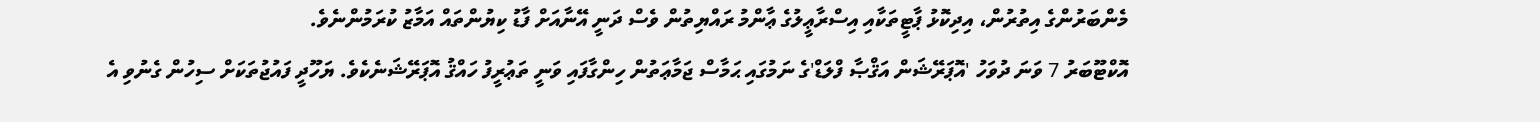މެންބަރުންގެ އިތުރުން، އިދިކޮޅު ޕާޓީތަކާއި އިސްރާޢީލުގެ ޢާންމު ރައްޔިތުން ވެސް ދަނީ އޭނާއަށް ފާޑު ކިޔުންތައް އަމާޒު ކުރަމުންނެވެ.
އޮކްޓޫބަރު 7 ވަނަ ދުވަހު 'އޮޕަރޭޝަން އަޤްޞާ ފްލަޑް'ގެ ނަމުގައި ޙަމާސް ޖަމާޢަތުން ހިންގާފައި ވަނީ ތަޢުރީފު ހައްޤު އޮޕަރޭޝަނެކެވެ. ޔަހޫދީ ފައުޖުތަކަށް ސިހުން ގެނުވި އެ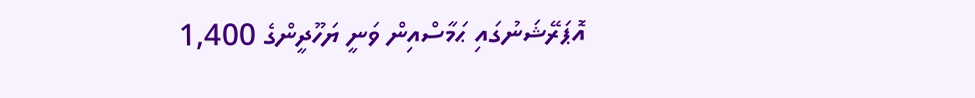އޮޕަރޭޝަނުގައި ޙަމާސްއިން ވަނީ ޔަހޫދީންގެ 1,400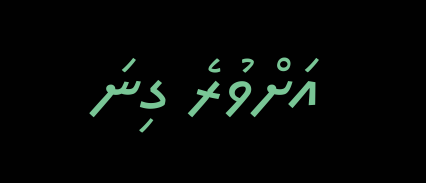އަށްވުރެ ގިނަ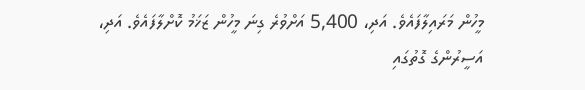މީހުން މަރައިލާފައެވެ. އަދި، 5,400 އަށްވުރެ ގިނަ މީހުން ޒަޚަމު ކޮށްލާފައެވެ. އަދި، އަސީރުންގެ ގޮތުގައި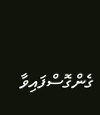ގެންގޮސްފައިވާ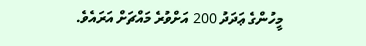މީހުންގެ ޢަދަދު 200 އަށްވުރެ މައްޗަށް އަރައެވެ.